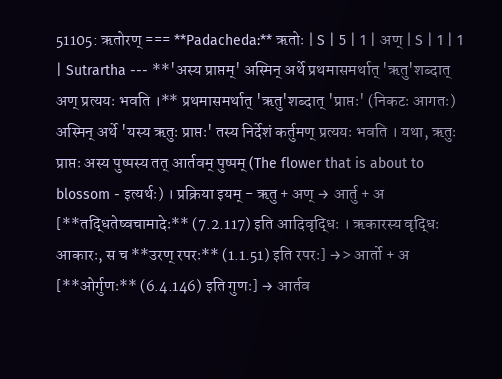51105: ऋतोरण् === **Padacheda:** ऋतोः | S | 5 | 1 | अण् | S | 1 | 1 | Sutrartha --- **'अस्य प्राप्तम्' अस्मिन् अर्थे प्रथमासमर्थात् 'ऋतु'शब्दात् अण् प्रत्ययः भवति ।** प्रथमासमर्थात् 'ऋतु'शब्दात् 'प्राप्तः' (निकटः आगतः) अस्मिन् अर्थे 'यस्य ऋतुः प्राप्तः' तस्य निर्देशं कर्तुमण् प्रत्ययः भवति । यथा, ऋतुः प्राप्तः अस्य पुष्पस्य तत् आर्तवम् पुष्पम् (The flower that is about to blossom - इत्यर्थः) । प्रक्रिया इयम् - ऋतु + अण् → आर्तु + अ [**तद्धितेष्वचामादेः** (7.2.117) इति आदिवृद्धिः । ऋकारस्य वृद्धिः आकारः, स च **उरण् रपरः** (1.1.51) इति रपरः] →> आर्तो + अ [**ओर्गुणः** (6.4.146) इति गुणः] → आर्तव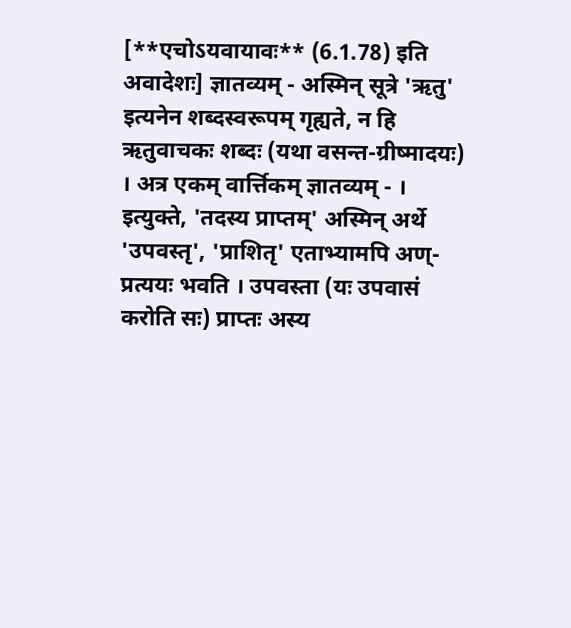[**एचोऽयवायावः** (6.1.78) इति अवादेशः] ज्ञातव्यम् - अस्मिन् सूत्रे 'ऋतु' इत्यनेन शब्दस्वरूपम् गृह्यते, न हि ऋतुवाचकः शब्दः (यथा वसन्त-ग्रीष्मादयः) । अत्र एकम् वार्त्तिकम् ज्ञातव्यम् - । इत्युक्ते, 'तदस्य प्राप्तम्' अस्मिन् अर्थे 'उपवस्तृ', 'प्राशितृ' एताभ्यामपि अण्-प्रत्ययः भवति । उपवस्ता (यः उपवासं करोति सः) प्राप्तः अस्य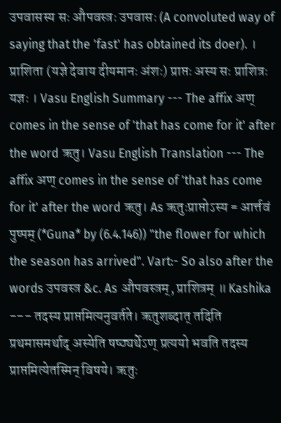उपवासस्य सः औपवस्त्रः उपवासः (A convoluted way of saying that the 'fast' has obtained its doer). । प्राशिता (यज्ञे देवाय दीयमानः अंशः) प्राप्तः अस्य सः प्राशित्रः यज्ञः । Vasu English Summary --- The affix अण् comes in the sense of 'that has come for it' after the word ऋतु। Vasu English Translation --- The affix अण् comes in the sense of 'that has come for it' after the word ऋतु। As ऋतुःप्राप्तोऽस्य = आर्त्तवं पुष्पम् (*Guna* by (6.4.146)) "the flower for which the season has arrived". Vart:- So also after the words उपवस्त्र &c. As औपवस्त्रम्, प्राशित्रम् ॥ Kashika --- तदस्य प्राप्तमित्यनुवर्तते। ऋतुशब्दात् तदिति प्रथमासमर्थाद् अस्येति षष्ठ्यर्थेऽण् प्रत्ययो भवति तदस्य प्राप्तमित्येतस्मिन् विषये। ऋतुः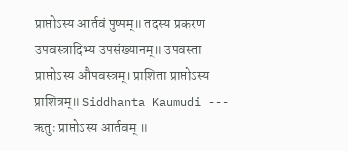प्राप्तोऽस्य आर्तवं पुष्पम्॥ तदस्य प्रकरण उपवस्त्रादिभ्य उपसंख्यानम्॥ उपवस्ता प्राप्तोऽस्य औपवस्त्रम्। प्राशिता प्राप्तोऽस्य प्राशित्रम्॥ Siddhanta Kaumudi --- ऋतुः प्राप्तोऽस्य आर्तवम् ॥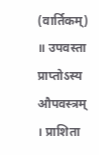(वार्तिकम्) ॥ उपवस्ता प्राप्तोऽस्य औपवस्त्रम् । प्राशिता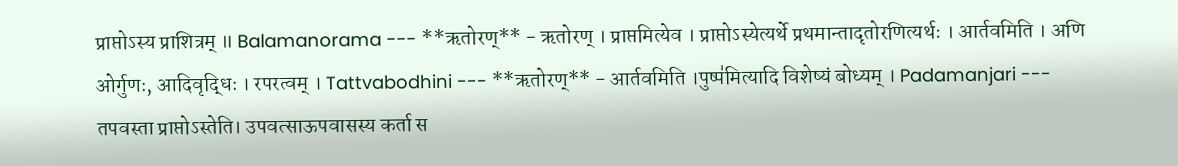प्राप्तोऽस्य प्राशित्रम् ॥ Balamanorama --- **ऋतोरण्** - ऋतोरण् । प्राप्तमित्येव । प्राप्तोऽस्येत्यर्थे प्रथमान्तादृतोरणित्यर्थः । आर्तवमिति । अणि ओर्गुणः, आदिवृद्धिः । रपरत्वम् । Tattvabodhini --- **ऋतोरण्** - आर्तवमिति ।पुष्प॑मित्यादि विशेष्यं बोध्यम् । Padamanjari --- तपवस्ता प्राप्तोऽस्तेति। उपवत्साऊपवासस्य कर्ता स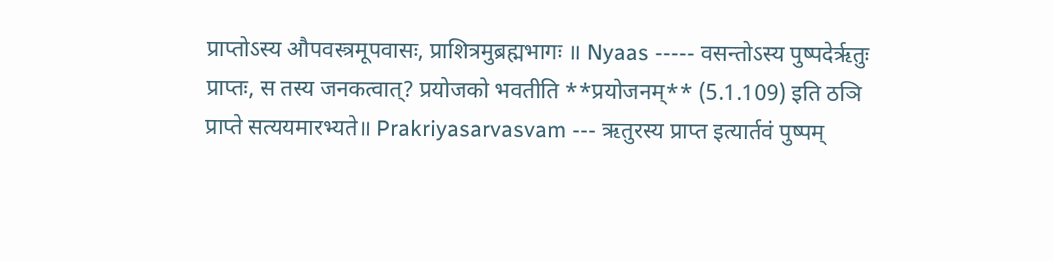प्राप्तोऽस्य औपवस्त्रमूपवासः, प्राशित्रमुब्रह्मभागः ॥ Nyaas ----- वसन्तोऽस्य पुष्पदेरृतुः प्राप्तः, स तस्य जनकत्वात्? प्रयोजको भवतीति **प्रयोजनम्** (5.1.109) इति ठञि प्राप्ते सत्ययमारभ्यते॥ Prakriyasarvasvam --- ऋतुरस्य प्राप्त इत्यार्तवं पुष्पम्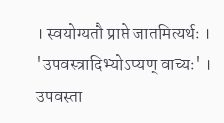। स्वयोग्यतौ प्राप्ते जातमित्यर्थः । 'उपवस्त्रादिभ्योऽप्यण् वाच्यः' । उपवस्ता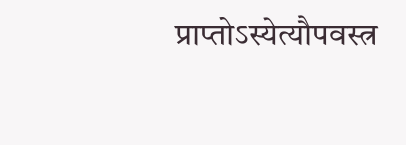प्राप्तोऽस्येत्यौपवस्त्र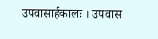उपवासार्हकालः । उपवास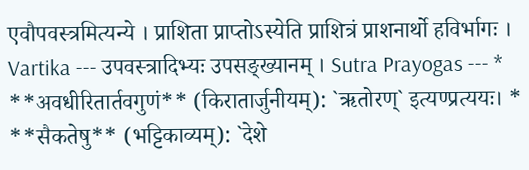एवौपवस्त्रमित्यन्ये । प्राशिता प्राप्तोऽस्येति प्राशित्रं प्राशनार्थो हविर्भागः । Vartika --- उपवस्त्रादिभ्यः उपसङ्ख्यानम् । Sutra Prayogas --- * **अवधीरितार्तवगुणं** (किरातार्जुनीयम्): `ऋतोरण्` इत्यण्प्रत्ययः। * **सैकतेषु** (भट्टिकाव्यम्): `देशे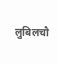लुबिलचौ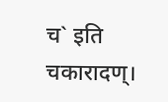च` इति चकारादण्।